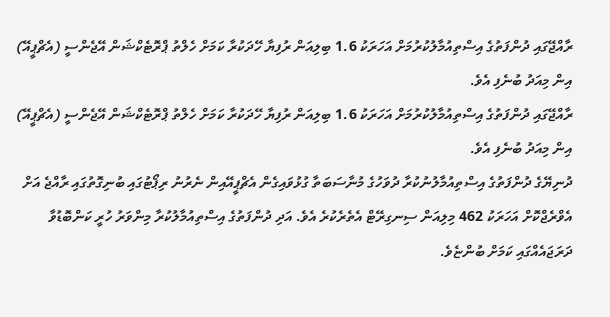ރާއްޖޭގައި ދުންފަތުގެ އިސްތިއުމާލުކުރުމަށް އަހަރަކު 1.6 ބިލިއަން ރުފިޔާ ހޭދަކުރާ ކަމަށް ހެލްތު ޕްރޮޓެކްޝަން އޭޖެންސީ (އެޗްޕީއޭ) އިން މިއަދު ބުނެފި އެވެ.
ރާއްޖޭގައި ދުންފަތުގެ އިސްތިއުމާލުކުރުމަށް އަހަރަކު 1.6 ބިލިއަން ރުފިޔާ ހޭދަކުރާ ކަމަށް ހެލްތު ޕްރޮޓެކްޝަން އޭޖެންސީ (އެޗްޕީއޭ) އިން މިއަދު ބުނެފި އެވެ.
ދުނިޔޭގެ ދުންފަތުގެ އިސްތިއުމާލުނުކުރާ ދުވަހުގެ މުނާސަބަތާ ގުޅުވައިގެން އެޗްޕީއޭއިން ނެރުނު ރިޕޯޓުގައި ބުނިގޮތުގައި ރާއްޖެ އަށް އެވްރެޖްކޮށް އަހަރަކު 462 މިލިއަން ސިނގިރޭޓް އެތެރެކުރެ އެވެ. އަދި ދުންފަތުގެ އިސްތިއުމާލުކުރާ މިންވަރު ހުރީ ކަންބޮޑުވާ ދަރަޖައެއްގައި ކަމަށް ބުންޏެވެ.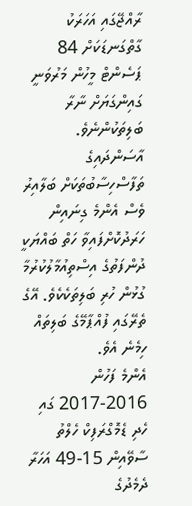ރާއްޖޭގައި އަހަރަކު ގާތްގަނޑަކަށް 84 ޕަސެންޓް މީހުން މަރުވަނީ ގައިންގަޔަށް ނާރާ ބަލިތަކުންނެވެ. އާސަންދައިގެ ތަފާސްހިސާބުތަކަށް ބަލާއިރު ވެސް އެންމެ ގިނައިން ހަރަދުކޮށްފައިވާ ހަތް ބައްޔަކީ ދުންފަތުގެ އިސްތިއުމާލުކުރުމާ ގުޅުން ހުރި ބަލިތަކެކެވެ. އޭގެ ތެރޭގައި ފުއްޕާމޭގެ ބަލިތައް ހިމެނެ އެވެ.
އެންމެ ފަހުން 2016-2017 ގައި ހެދި ޑެމޮގްރަފިކް ހެލްތު ސާވޭއިން 15-49 އަހަރާ ދެމެދުގެ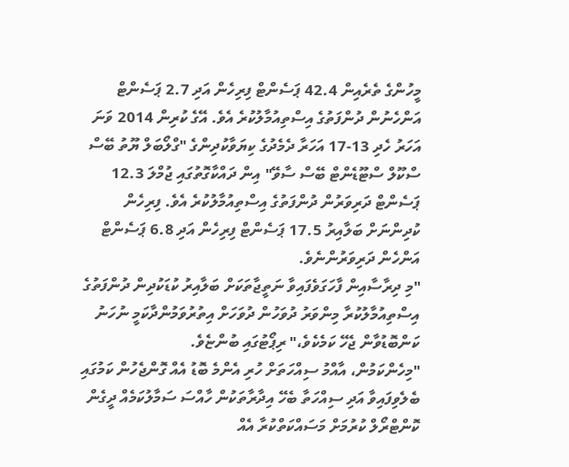މީހުންގެ ތެރެއިން 42.4 ޕަސެންޓް ފިރިހެން އަދި 2.7 ޕަސެންޓް އަންހެނުން ދުންފަތުގެ އިސްތިއުމާލުކުރެ އެވެ. އޭގެ ކުރިން 2014 ވަނަ އަހަރު ހެދި 13-17 އަހަރާ ދެމެދުގެ ކިޔަވާކުދިންގެ "ގްލޯބަލް ޔޫތު ބޭސް ސްކޫލް ސްޓޫޑެންޓް ބޭސް ސާވޭ" އިން ދައްކާގޮތުގައި ޖުމްލަ 12.3 ޕަސެންޓް ދަރިވަރުން ދުންފަތުގެ އިސްތިއުމާލުކުރެ އެވެ. ފިރިހެން ކުދިންނަށް ބަލާއިރު 17.5 ޕަސެންޓް ފިރިހެން އަދި 6.8 ޕަސެންޓް އަންހެން ދަރިވަރުންނެވެ.
"މި ދިރާސާއިން ފާހަގަވެފައިވާ ނަތީޖާތަކަށް ބަލާއިރު ކުޑަކުދިން ދުންފަތުގެ އިސްތިއުމާލުކުރާ މިންވަރު ދުވަހުން ދުވަހަށް އިތުރުވަމުންދާކަމީ ނުހަނު ކަންބޮޑުވާން ޖެހޭ ކަމެކެވެ،" ރިޕޯޓުގައި ބުންޏެވެ.
"މިހެންކަމުން، އާއްމު ސިއްހަތަށް ހުރި އެންމެ ބޮޑު އެއް ގޮންޖެހުން ކަމުގައި ބެލެވިފައިވާ އަދި ސިއްހަތާ ބެހޭ އިދާރާތަކުން ހާއްސަ ސަމާލުކަމެއް ދީގެން ކޮންޓްރޯލް ކުރުމަށް މަސައްކަތްކުރާ އެއް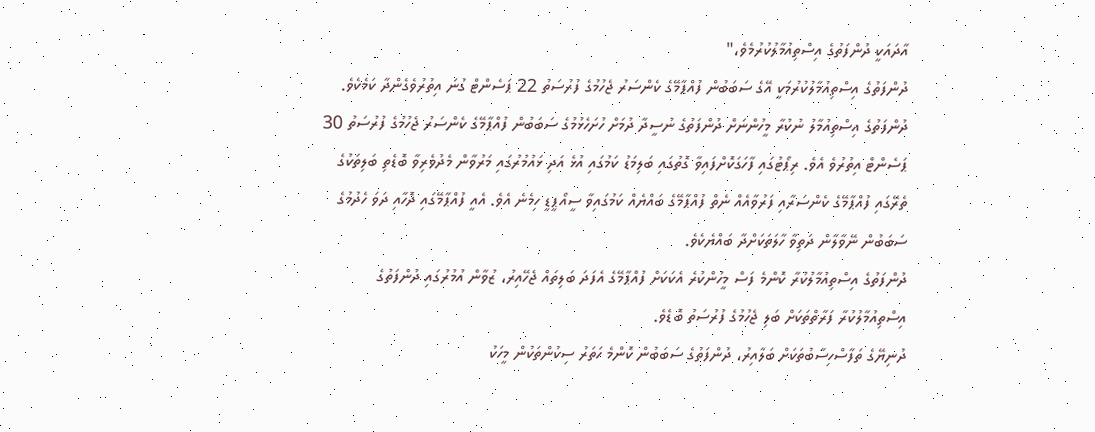އާދައަކީ ދުންފަތުގެ އިސްތިއުމާލުކުރުމެވެ،"
ދުންފަތުގެ އިސްތިއުމާލުކުރުމަކީ އޭގެ ސަބަބުން ފުއްޕާމޭގެ ކެންސަރު ޖެހުމުގެ ފުރުސަތު 22 ޕަސެންޓް ގުނަ އިތުރުވެގެންދާ ކަމެކެވެ. ދުންފަތުގެ އިސްތިއުމާލު ނުކުރާ މީހުންނަށް ދުންފަތުގެ ނުސީދާ ދުމަށް ހުށަހެޅުމުގެ ސަބަބުން ފުއްޕާމޭގެ ކެންސަރު ޖެހުމުގެ ފުރުސަތު 30 ޕަސެންޓް އިތުރުވެ އެވެ. ރިޕޯޓުގައި ފާހަގަކޮށްފައިވާ ގޮތުގައި ބަލިމަޑު ކަމުގައި އުޅެ އަދި ޅައުމުރުގައި މަރުވާން މެދުވެރިވާ ބޮޑެތި ބަލިތަކުގެ ތެރޭގައި ފުއްޕާމޭގެ ކެންސަރާއި ފަރުވާއެއް ނެތް ފުއްޕާމޭގެ ބައްޔެއް ކަމުގައިވާ ސީއޯޕީޑީ ހިމެނެ އެވެ. އެއީ ފުއްޕާމޭގައި ދޮހާއި ދަވަ ހެދުމުގެ ސަބަބުން ނޭވާލާން ދަތިވާ ހާލަތަކަށްދާ ބައްޔެކެވެ.
ދުންފަތުގެ އިސްތިއުމާލުކުރާ ކޮންމެ ފަސް މީހުންކުރެ އެކަކަށް ފުއްޕާމޭގެ އެފަދަ ބަލިތައް ޖެހޭއިރު، ޒުވާން އުމުރުގައި ދުންފަތުގެ އިސްތިއުމާލުކުރާ ފަރާތްތަކަށް ބަލި ޖެހުމުގެ ފުރުސަތު ބޮޑެވެ.
ދުނިޔޭގެ ތަފާސްހިސާބުތަކަށް ބަލާއިރު، ދުންފަތުގެ ސަބަބުން ކޮންމެ ހަތަރު ސިކުންތަކުން މީހަކު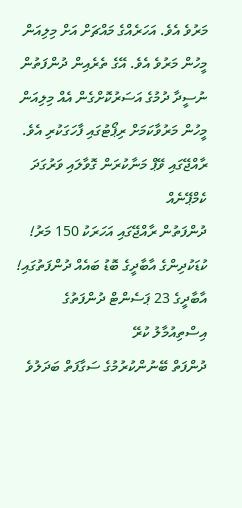މަރުވެ އެވެ. އަހަރެއްގެ މައްޗަށް އަށް މިލިއަން މީހުން މަރުވެ އެވެ. އޭގެ ތެރެއިން ދުންފަތުން ނުސީދާ ދުމުގެ އަސަރުކޮށްގެން އެއް މިލިއަން މީހުން މަރުވާކަމަށް ރިޕޯޓުގައި ފާހަގަކުރި އެވެ.
ރާއްޖޭގައި ވޭޕް މަނާކުރަން ގޮވާލައި ވަރުގަދަ ކެމްޕޭނެއް
ދުންފަތުން ރާއްޖޭގައި އަހަރަކު 150 މަރު!
ކުޑަކުދިންގެ އާބާދީގެ ބޮޑު ބައެއް ދުންފަތުގައި!
އާބާދީގެ 23 ޕަސެންޓް ދުންފަތުގެ އިސްތިއުމާލު ކުރޭ
ދުންފަތް ބޭނުންކުރުމުގެ ސަގާފަތް ބަދަލުވެ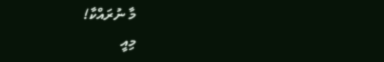މާ ނުރައްކާ!
މިއީ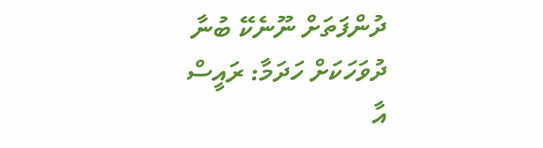ދުންފަތަށް ނޫނެކޭ ބުނާ ދުވަހަކަށް ހަދަމާ: ރައީސް
އާ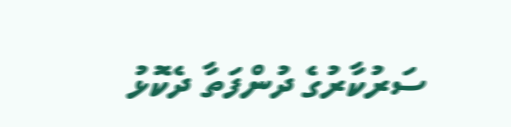ސަރުކާރުގެ ދުންފަތާ ދެކޮޅު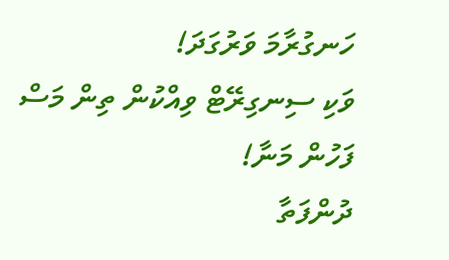ހަނގުރާމަ ވަރުގަދަ!
ވަކި ސިނގިރޭޓް ވިއްކުން ތިން މަސް ފަހުން މަނާ!
ދުންފަތާ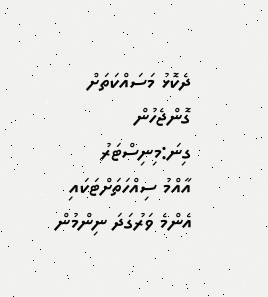ދެކޮޅު މަސައްކަތަށް ގޮންޖެހުން ގިނަ:މިނިސްޓަރު
އާއްމު ސިއްހަތަށްޓަކައި އެންމެ ވަރުގަދަ ނިންމުން